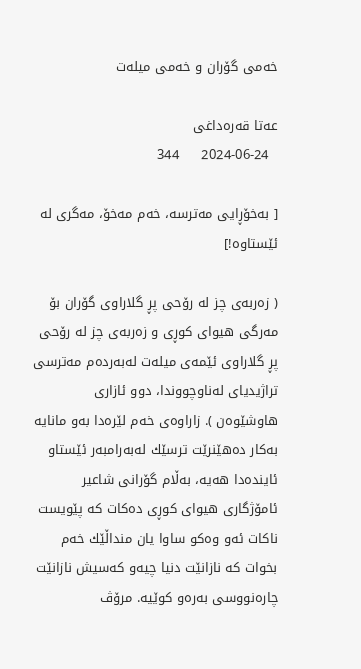خەمی گۆران و خەمی میلەت

عه‌تا قه‌ره‌داغی
  2024-06-24     344

[ به‌خۆڕایی مه‌ترسه‌، خه‌م مه‌خۆ، مه‌گرى له‌ ئێستاوه‌!]

( زه‌ربه‌ى چز له‌ رۆحی پڕ گلاراوى گۆران بۆ مه‌رگی هیواى كوڕى و زه‌ربه‌ى چز له‌ رۆحى پڕ گلاراوى ئێمه‌ی میلەت له‌به‌رده‌م مه‌ترسی تراژیدیاى له‌ناوچووندا، دوو ئازارى هاوشێوه‌ن ). زاراوه‌ى خه‌م لێره‌دا به‌و مانایه‌ به‌كار ده‌هێنرێت ترسێك له‌به‌رامبه‌ر ئێستاو ئاینده‌دا هه‌یه‌، به‌ڵام گۆرانی شاعیر ئامۆژگارى هیواى كوڕى ده‌كات كه‌ پێویست ناكات ئه‌و وه‌كو ساوا یان منداڵێك خه‌م بخوات كه‌ نازانێت دنیا چیه‌و كه‌سیش نازانێت چاره‌نووسی به‌ره‌و كوێیه‌. مرۆڤ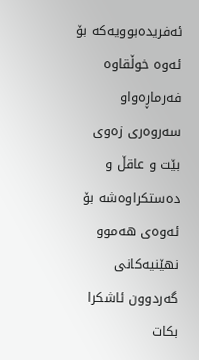ئه‌فریده‌بوویه‌كه‌ بۆ ئه‌وه‌ خوڵقاوه‌ فه‌رماڕه‌واو سه‌روه‌رى زه‌وى بێت و عاقڵ و ده‌ستكراوه‌شه‌ بۆ ئه‌وه‌ى هه‌موو نهێنیه‌كانی گه‌ردوون ئاشكرا بكات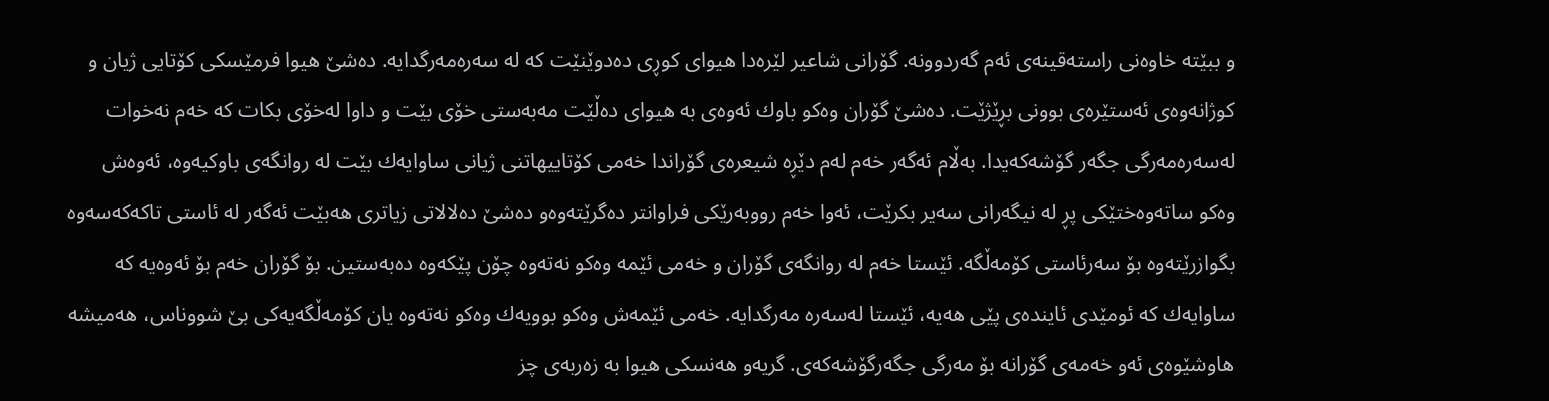و ببێته‌ خاوه‌نی راسته‌قینه‌ى ئه‌م گه‌ردوونه‌. گۆرانی شاعیر لێره‌دا هیواى كوڕى ده‌دوێنێت كه‌ له‌ سه‌ره‌مه‌رگدایه‌. ده‌شێ هیوا فرمێسكی كۆتایی ژیان و كوژانه‌وه‌ى ئه‌ستێره‌ى بوونی بڕێژێت. ده‌شێ گۆران وه‌كو باوك ئه‌وه‌ى به‌ هیواى ده‌ڵێت مه‌به‌ستی خۆى بێت و داوا له‌خۆى بكات كه‌ خه‌م نه‌خوات له‌سه‌ره‌مه‌رگی جگه‌ر گۆشه‌كه‌یدا. به‌ڵام ئه‌گه‌ر خه‌م له‌م دێڕه‌ شیعره‌ى گۆراندا خه‌می كۆتاییهاتنی ژیانی ساوایه‌ك بێت له‌ روانگه‌ى باوكیه‌وه‌، ئه‌وه‌ش وه‌كو ساته‌وه‌ختێكی پڕ له‌ نیگه‌رانی سه‌یر بكرێت، ئه‌وا خه‌م رووبه‌رێكی فراوانتر ده‌گرێته‌وه‌و ده‌شێ ده‌لالاتی زیاترى هه‌بێت ئه‌گه‌ر له‌ ئاستی تاكه‌كه‌سه‌وه‌ بگوازرێته‌وه‌ بۆ سه‌رئاستی كۆمه‌ڵگه‌. ئێستا خه‌م له‌ روانگه‌ى گۆران و خه‌می ئێمه‌ وه‌كو نه‌ته‌وه‌ چۆن پێكه‌وه‌ ده‌به‌ستین. بۆ گۆران خه‌م بۆ ئه‌وه‌یه‌ كه‌ ساوایه‌ك كه‌ ئومێدى ئاینده‌ى پێی هه‌یه‌، ئێستا له‌سه‌ره‌ مه‌رگدایه‌. خه‌می ئێمه‌ش وه‌كو بوویه‌ك وه‌كو نه‌ته‌وه‌ یان كۆمه‌ڵگه‌یه‌كی بێ شووناس، هه‌میشه‌ هاوشێوه‌ى ئه‌و خه‌مه‌ى گۆرانه‌ بۆ مه‌رگی جگه‌رگۆشه‌كه‌ى. گریه‌و هه‌نسكی هیوا به‌ زه‌ربه‌ى چز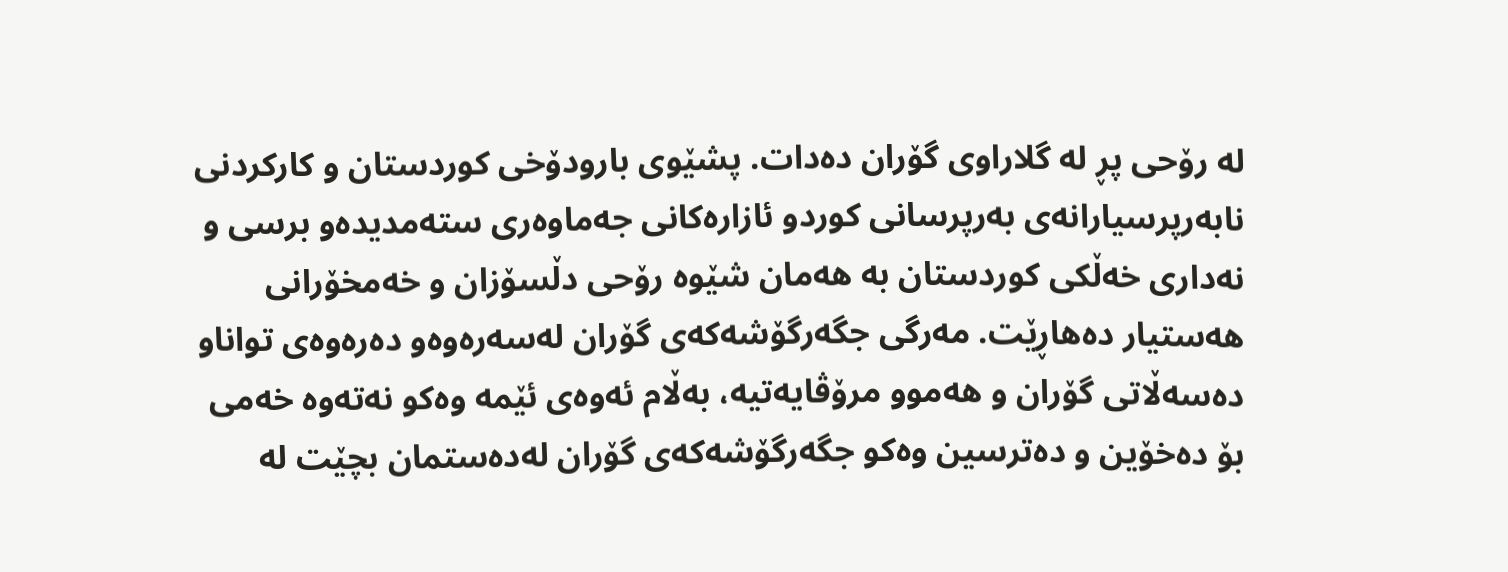له‌ رۆحی پڕ له‌ گلاراوى گۆران ده‌دات. پشێوى بارودۆخی كوردستان و كاركردنی نابه‌رپرسیارانه‌ى به‌رپرسانی كوردو ئازاره‌كانی جه‌ماوه‌رى سته‌مدیده‌و برسی و نه‌دارى خه‌ڵكی كوردستان به‌ هه‌مان شێوه‌ رۆحی دڵسۆزان و خه‌مخۆرانی هه‌ستیار ده‌هاڕێت. مه‌رگى جگه‌رگۆشه‌كه‌ى گۆران له‌سه‌ره‌وه‌و ده‌ره‌وه‌ى تواناو ده‌سه‌ڵاتی گۆران و هه‌موو مرۆڤایه‌تیه‌، به‌ڵام ئه‌وه‌ى ئێمه‌ وه‌كو نه‌ته‌وه‌ خه‌می بۆ ده‌خۆین و ده‌ترسین وه‌كو جگه‌رگۆشه‌كه‌ى گۆران له‌ده‌ستمان بچێت له‌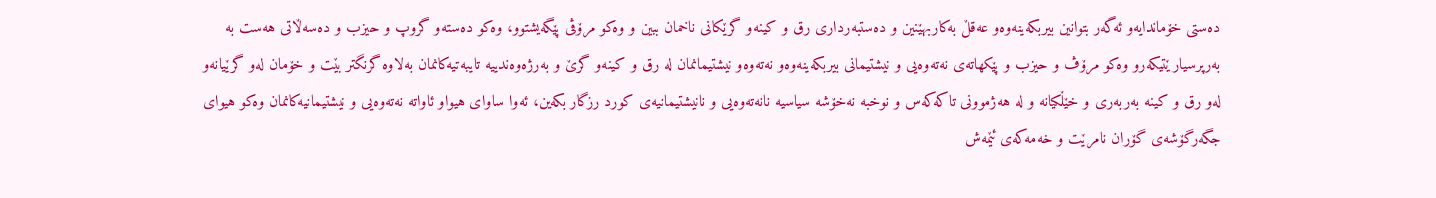ده‌ستی خۆماندایه‌و ئه‌گه‌ر بتوانین بیربكه‌ینه‌وه‌و عه‌قڵ به‌كاربهێنین و ده‌ستبه‌ردارى رق و كینه‌و گرێكانی ناخمان ببین و وه‌كو مرۆڤی پێگه‌یشتوو، وه‌كو ده‌سته‌و گروپ و حیزب و ده‌سه‌ڵاتی هه‌ست به‌ به‌رپرسیارێتیكه‌رو وه‌كو مرۆڤ و حیزب و پێكهاته‌ى نه‌ته‌وه‌یی و نیشتیمانی بیربكه‌ینه‌وه‌و نه‌ته‌وه‌و نیشتیمانمان له‌ رق و كینه‌و گرێ و به‌رژه‌وه‌ندییه‌ تایبه‌تیه‌كانمان به‌لاوه‌ گرنگتر بێت و خۆمان له‌و گرێیانه‌و له‌و رق و كینه‌ به‌ربه‌رى و خێڵكیانه‌ و له‌ هه‌ژموونی تاكه‌كه‌س و نوخبه‌ نه‌خۆشه‌ سیاسیه‌ نانه‌ته‌وه‌یی و نانیشتیمانیه‌ى كورد رزگار بكه‌ین، ئه‌وا ساواى هیواو ئاواته‌ نه‌ته‌وه‌یی و نیشتیمانیه‌كانمان وه‌كو هیواى جگه‌رگۆشه‌ى گۆران نامرێت و خه‌مه‌كه‌ى ئێمه‌ش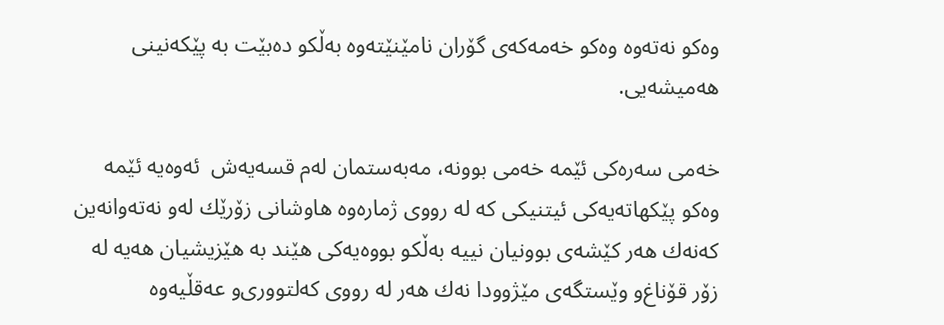وه‌كو نه‌ته‌وه‌ وه‌كو خه‌مه‌كه‌ى گۆران نامێنێته‌وه‌ به‌ڵكو ده‌بێت به‌ پێكه‌نینی هه‌میشه‌یی.

خه‌می سه‌ره‌كی ئێمه‌ خه‌می بوونه‌، مه‌به‌ستمان له‌م قسه‌یه‌ش  ئه‌وه‌یه‌ ئێمه‌ وه‌كو پێكهاته‌یه‌كی ئیتنیكی كه‌ له‌ رووى ژماره‌وه‌ هاوشانی زۆرێك له‌و نه‌ته‌وانه‌ین كه‌نه‌ك هه‌ر كێشه‌ى بوونیان نییه‌ به‌ڵكو بووه‌یه‌كی هێند به‌ هێزیشیان هه‌یه‌ له‌ زۆر قۆناغ‌و وێستگه‌ى مێژوودا نه‌ك هه‌ر له‌ رووى كه‌لتوورى‌و عه‌قڵیه‌وه‌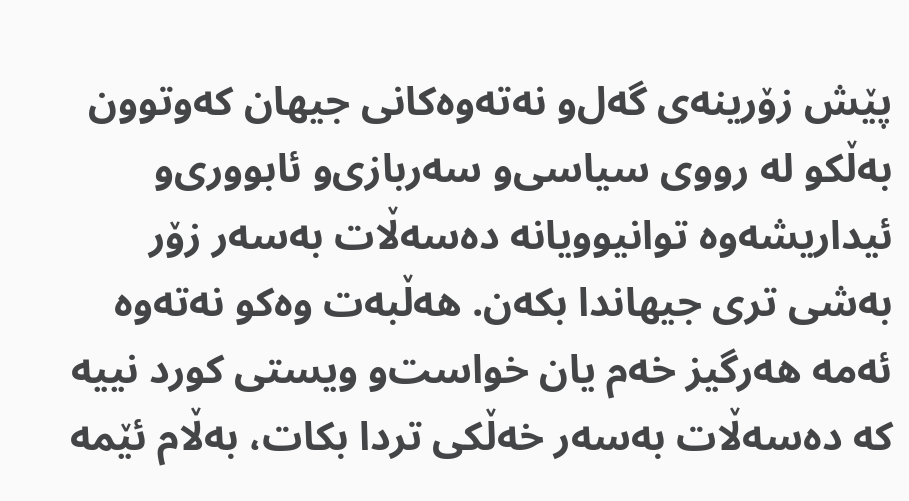پێش زۆرینه‌ى گه‌ل‌و نه‌ته‌وه‌كانی جیهان كه‌وتوون به‌ڵكو له‌ رووی سیاسی‌و سه‌ربازى‌و ئابووری‌و ئیداریشه‌وه‌ توانیوویانه‌ ده‌سه‌ڵات به‌سه‌ر زۆر به‌شی تری جیهاندا بكه‌ن. هه‌ڵبه‌ت وه‌كو نه‌ته‌وه‌ ئه‌مه‌ هه‌رگیز خه‌م یان خواست‌و ویستی كورد نییه‌ كه‌ ده‌سه‌ڵات به‌سه‌ر خه‌ڵكی تردا بكات، به‌ڵام ئێمه‌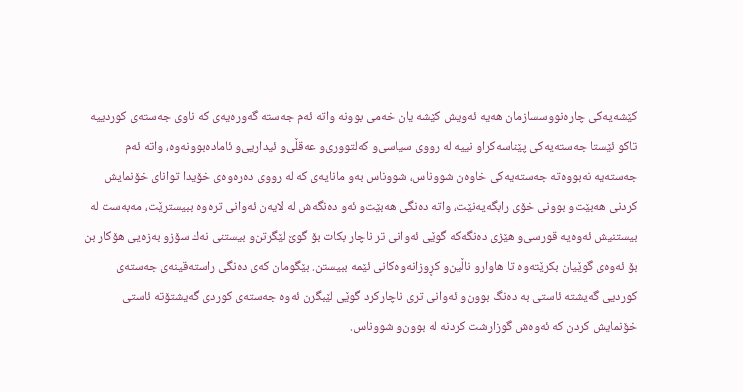كێشه‌یه‌كی چاره‌نووسسازمان هه‌یه‌ ئه‌ویش كێشه‌ یان خه‌می بوونه‌ واته‌ ئه‌م جه‌سته‌ گه‌وره‌یه‌ی كه‌ ناوى جه‌سته‌ی كوردییه‌ تاكو ئێستا جه‌سته‌یه‌كی پێناسه‌كراو نییه‌ له‌ رووى سیاسی‌و كه‌لتووری‌و عه‌قڵی‌و ئیداریی‌و ئاماده‌بوونه‌وه‌، واته‌ ئه‌م جه‌سته‌یه‌ نه‌بووه‌ته‌ جه‌سته‌یه‌كی خاوه‌ن شووناس، شووناس به‌و مانایه‌ى كه‌ له‌ رووى ده‌ره‌وه‌ى خۆیدا توانای خۆنمایش كردنی هه‌بێت‌و بوونی خۆی رابگه‌یه‌نێت، واته‌ ده‌نگی هه‌بێت‌و ئه‌و ده‌نگه‌ش له‌ لایه‌ن ئه‌وانی تره‌وه‌ ببیسترێت، مه‌به‌ست له‌ بیستنیش ئه‌وه‌یه‌ قورسی‌و هێزى ده‌نگه‌كه‌ گوێی ئه‌وانی تر ناچار بكات بۆ گوێ لێگرتن‌و بیستنی نه‌ك سۆزو به‌زه‌یی هۆكار بن بۆ ئه‌وه‌ى گوێیان بكرێته‌وه‌ تا هاوارو ناڵین‌و كڕوزانه‌وه‌كانی ئێمه‌ ببیستن. بێگومان كه‌ى ده‌نگی راسته‌قینه‌ى جه‌سته‌ى كوردیی گه‌یشته‌ ئاستی به‌ ده‌نگ بوون‌و ئه‌وانی تری ناچاركرد گوێی لێبگرن ئه‌وه‌ جه‌سته‌ى كوردی گه‌یشتۆته‌ ئاستی خۆنمایش كردن كه‌ ئه‌وه‌ش گوزارشت كردنه‌ له‌ بوون‌و شووناس.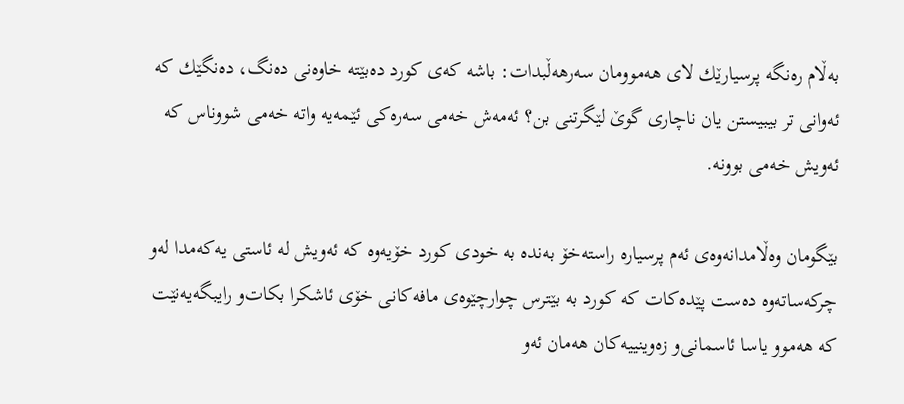به‌ڵام ره‌نگه‌ پرسیارێك لای هه‌موومان سه‌رهه‌ڵبدات: باشه‌ كه‌ى كورد ده‌بێته‌ خاوه‌نی ده‌نگ، ده‌نگێك كه‌ ئه‌وانی تر بیبیستن یان ناچاری گوێ لێگرتنی بن؟ ئه‌مه‌ش خه‌می سه‌ره‌كی ئێمه‌یه‌ واته‌ خه‌می شووناس كه‌ ئه‌ویش خه‌می بوونه‌.

بێگومان وه‌ڵامدانه‌وه‌ى ئه‌م پرسیاره‌ راسته‌خۆ به‌نده‌ به‌ خودی كورد خۆیه‌وه‌ كه‌ ئه‌ویش له‌ ئاستی یه‌كه‌مدا له‌و چركه‌ساته‌وه‌ ده‌ست پێده‌كات كه‌ كورد به‌ بێترس چوارچێوه‌ی مافه‌كانی خۆی ئاشكرا بكات‌و رایبگه‌یه‌نێت كه‌ هه‌موو یاسا ئاسمانی‌و زه‌وینییه‌كان هه‌مان ئه‌و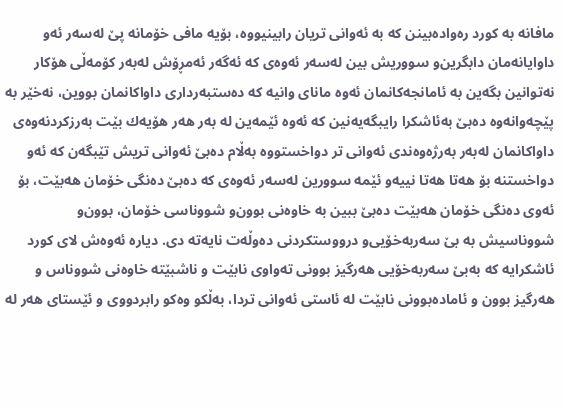مافانه‌ به‌ كورد ره‌واده‌بینن كه‌ به‌ ئه‌وانی تریان رابینیووه‌، بۆیه‌ مافی خۆمانه‌ پێ له‌سه‌ر ئه‌و داوایانه‌مان دابگرین‌و سووریش بین له‌سه‌ر ئه‌وه‌ى كه‌ ئه‌گه‌ر ئه‌مڕۆش له‌به‌ر كۆمه‌ڵی هۆكار نه‌توانین بگه‌ین به‌ ئامانجه‌كانمان ئه‌وه‌ مانای وانیه‌ كه‌ ده‌ستبه‌رداری داواكانمان بووین، نه‌خێر به‌ پێچه‌وانه‌وه‌ ده‌بێ به‌ئاشكرا رایبگه‌یه‌نین كه‌ ئه‌وه‌ ئێمه‌ین له‌ به‌ر هه‌ر هۆیه‌ك بێت به‌رزكردنه‌وه‌ى داواكانمان له‌به‌ر به‌رژه‌وه‌ندی ئه‌وانی تر دواخستووه‌ به‌ڵام ده‌بێ ئه‌وانی تریش تێبگه‌ن كه‌ ئه‌و دواخستنه‌ بۆ هه‌تا هه‌تا نییه‌و ئێمه‌ سوورین له‌سه‌ر ئه‌وه‌ى كه‌ ده‌بێ ده‌نگی خۆمان هه‌بێت، بۆ ئه‌وى ده‌نگی خۆمان هه‌بێت ده‌بێ ببین به‌ خاوه‌نی بوون‌و شووناسی خۆمان، بوون‌و شووناسیش به‌ بێ سه‌ربه‌خۆیی‌و درووستكردنی ده‌وڵه‌ت نایه‌ته‌ دی. دیاره‌ ئه‌وه‌ش لاى كورد ئاشكرایه‌ كه‌ به‌بێ سه‌ربه‌خۆیی هه‌رگیز بوونی ته‌واوى نابێت و ناشبێته‌ خاوه‌نی شووناس و هه‌رگیز بوون و ئاماده‌بوونی نابێت له‌ ئاستی ئه‌وانی تردا، به‌ڵكو وه‌كو رابردووى و ئێستاى هه‌ر له‌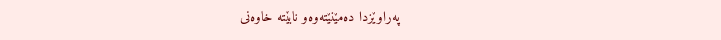په‌راوێزدا ده‌مێنێته‌وه‌و نابێته‌ خاوه‌نی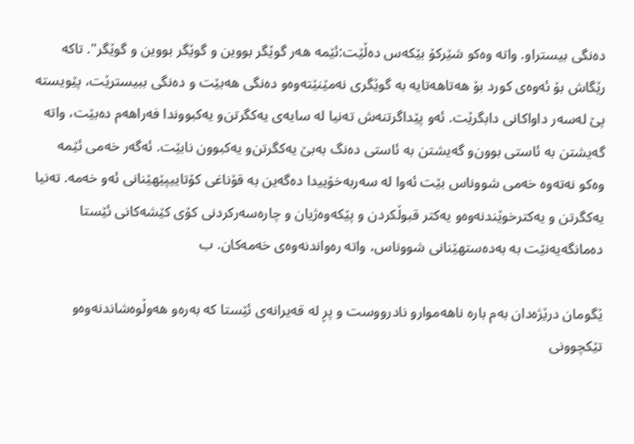ده‌نگی بیستراو. واته‌ وه‌كو شێركۆ بێكه‌س ده‌ڵێت:ئێمه‌ هه‌ر گوێگر بووین و گوێگر بووین و گوێگر". تاكه‌ رێگاش بۆ ئه‌وه‌ى كورد بۆ هه‌تاهه‌تایه‌ به‌ گوێگرى نه‌مێنێته‌وه‌و ده‌نگی هه‌بێت و ده‌نگی ببیسترێت، پێویسته‌ پێ له‌سه‌ر داواكانی دابگرێت. ئه‌و پێداگرتنه‌ش ته‌نیا له‌ سایه‌ى یه‌كگرتن‌و یه‌كبووندا فه‌راهه‌م ده‌بێت، واته‌ گه‌یشتن به‌ ئاستی بوون‌و گه‌یشتن به‌ ئاستی ده‌نگ به‌بێ یه‌كگرتن‌و یه‌كبوون نابێت. ئه‌گه‌ر خه‌می ئێمه‌ وه‌كو نه‌ته‌وه‌ خه‌می شووناس بێت ئه‌وا له‌ سه‌ربه‌خۆییدا ده‌گه‌ین به‌ قۆناغی كۆتاییپێهێنانی ئه‌و خه‌مه‌. ته‌نیا یه‌كگرتن و یه‌كترخوێندنه‌وه‌و یه‌كتر قبوڵكردن و پێكه‌وه‌ژیان و چاره‌سه‌ركردنی كۆى كێشه‌كانی ئێستا ده‌مانگه‌یه‌نێت به‌ به‌ده‌ستهێنانی شووناس، واته‌ ره‌واندنه‌وه‌ى خه‌مه‌كان. ب

ێگومان درێژه‌دان به‌م باره‌ ناهه‌موارو نادرووست و پڕ له‌ قه‌یرانه‌ى ئێستا كه‌ به‌ره‌و هه‌وڵوه‌شاندنه‌وه‌و تێكچوونی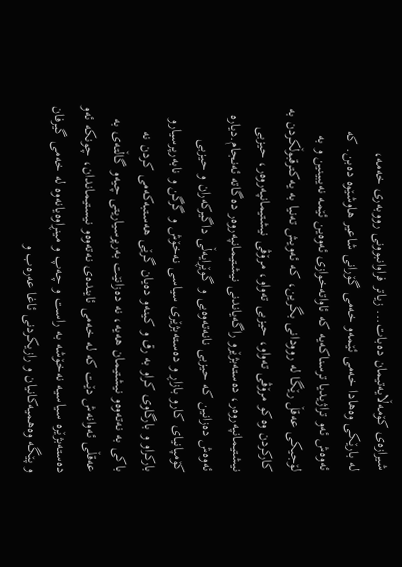شیرازه‌ى كۆمه‌ڵایه‌تیمان ده‌بات... زیاتر فراوانبوونی رووبه‌رى خه‌مه‌، له ‌بارێكی وه‌هادا خه‌می ئێمه‌و خه‌می گۆرانی شاعیر هاوشێوه‌ ده‌بن. كه‌ ئه‌وه‌ش ئه‌و تراژیدیا ترسناكه‌یه‌ كه‌ ئاواته‌خوازى ئه‌وه‌ین ئێمه‌ نه‌یبینین و به‌ لۆجیكی عه‌قڵ رێگا له‌ روودانی بگرین، كه‌ ئه‌ویش ته‌نیا به‌ یه‌كترقبوڵكردن به‌ كاركردن وه‌كو مرۆڤى ته‌واو، حیزبی ته‌واو، مرۆڤى نیشتیمانپه‌روه‌ر، حیزبی نیشتیمانپه‌روه‌ر، ده‌سته‌بژێرو راگه‌یاندنی نیشتیمانپه‌روه‌ر ده‌گاته‌ ئه‌نجام.دیارە ئەوەش دەزانین کە حیزبی نانەتەوەیی و گوێڕایەڵی داگیرکەران و حیزبی کۆمپانیای کارو بازاڕ و دەستەبژێری سیاسی نەخۆش و گرگن و نابەرپرسیارو بارکراو و بارگاوی کراو بە رق و کینەو دەیان گرێی هەستبەکەمی کردن نە باکی بە نەتەوەو نیشتیمان هەیە، نە دەزانێت بەرپرسیاریتی چیەو گاڵتەی بە عەقڵی ئەوانەش دێت کە لە خەمی ئایندەی نەتەوەو نیستیماندان، چونکە ئەو دەستەبژێرە سیاسیە نەخۆشە بە راست و چەپ و مینڕاوەیانەوە لە خەمی گیرفان و پێگە وەهمیەکانیان و رازیکردنی ئاغا عەرەب و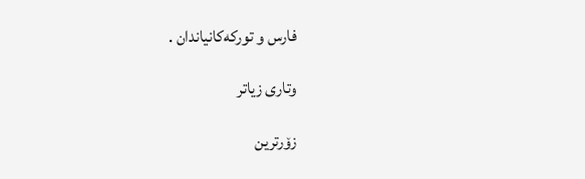فارس و تورکەکانیاندان .

وتاری زیاتر

زۆرترین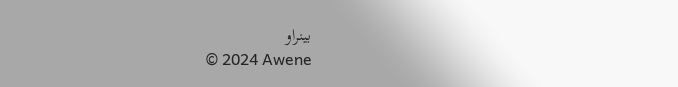بینراو
© 2024 Awene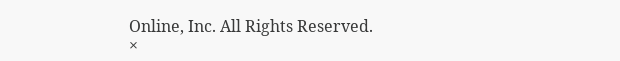Online, Inc. All Rights Reserved.
×